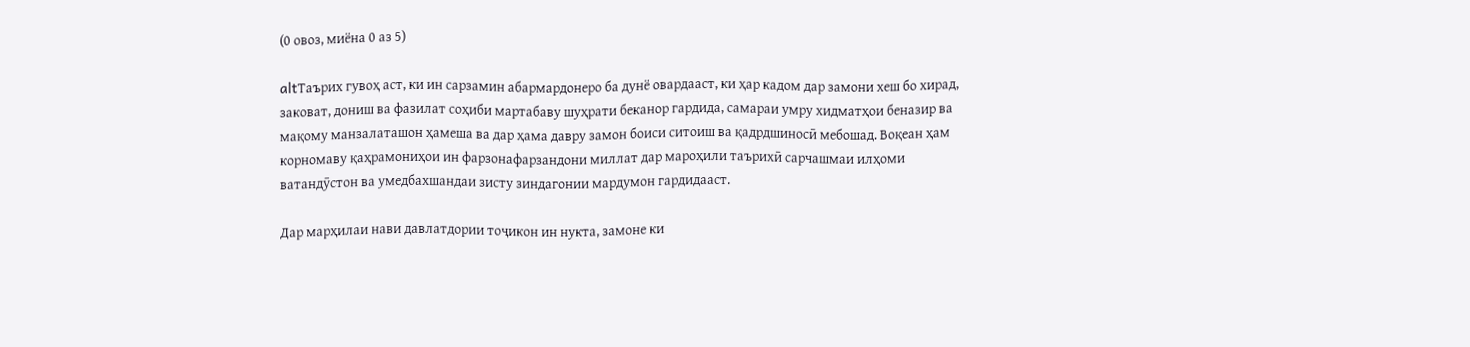(0 овоз, миёна 0 аз 5)

altТаърих гувоҳ аст, ки ин сарзамин абармардонеро ба дунё овардааст, ки ҳар кадом дар замони хеш бо хирад, заковат, дониш ва фазилат соҳиби мартабаву шуҳрати беканор гардида, самараи умру хидматҳои беназир ва мақому манзалаташон ҳамеша ва дар ҳама давру замон боиси ситоиш ва қадрдшиносӣ мебошад. Воқеан ҳам корномаву қаҳрамониҳои ин фарзонафарзандони миллат дар мароҳили таърихӣ сарчашмаи илҳоми ватандӯстон ва умедбахшандаи зисту зиндагонии мардумон гардидааст.

Дар марҳилаи нави давлатдории тоҷикон ин нукта, замоне ки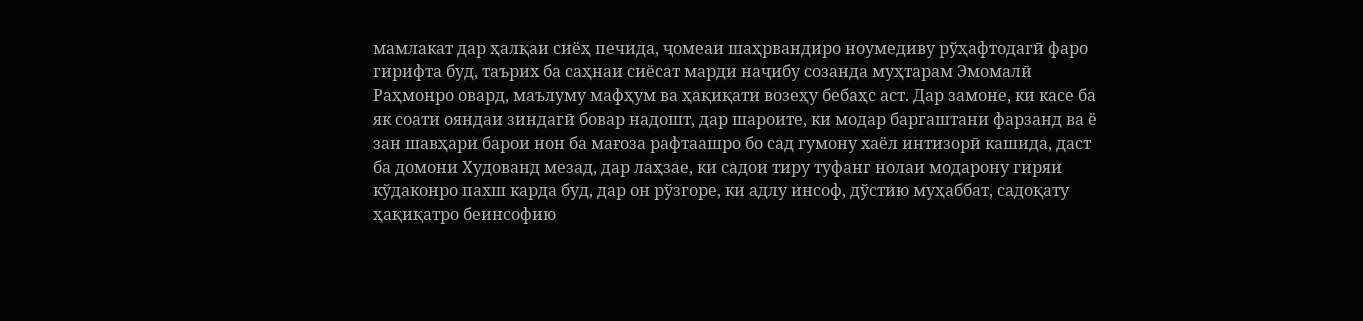мамлакат дар ҳалқаи сиёҳ печида, ҷомеаи шаҳрвандиро ноумедиву рўҳафтодагӣ фаро гирифта буд, таърих ба саҳнаи сиёсат марди наҷибу созанда муҳтарам Эмомалӣ Раҳмонро овард, маълуму мафҳум ва ҳақиқати возеҳу бебаҳс аст. Дар замоне, ки касе ба як соати ояндаи зиндагӣ бовар надошт, дар шароите, ки модар баргаштани фарзанд ва ё зан шавҳари барои нон ба мағоза рафтаашро бо сад гумону хаёл интизорӣ кашида, даст ба домони Худованд мезад, дар лаҳзае, ки садои тиру туфанг нолаи модарону гиряи кўдаконро пахш карда буд, дар он рўзгоре, ки адлу инсоф, дўстию муҳаббат, садоқату ҳақиқатро беинсофию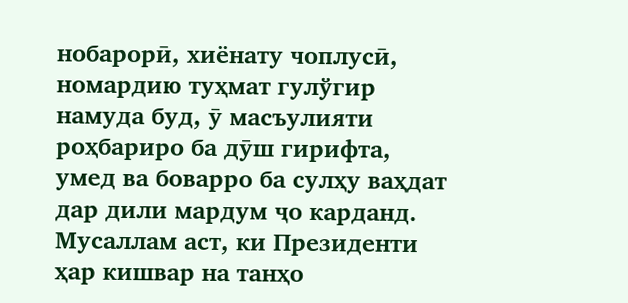нобарорӣ, хиёнату чоплусӣ, номардию туҳмат гулўгир намуда буд, ӯ масъулияти роҳбариро ба дӯш гирифта, умед ва боварро ба сулҳу ваҳдат дар дили мардум ҷо карданд. Мусаллам аст, ки Президенти ҳар кишвар на танҳо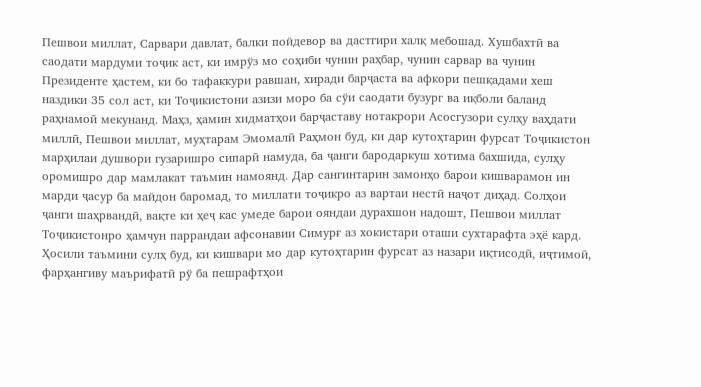Пешвои миллат, Сарвари давлат, балки пойдевор ва дастгири халқ мебошад. Хушбахтӣ ва саодати мардуми тоҷик аст, ки имрўз мо соҳиби чунин раҳбар, чунин сарвар ва чунин Президенте ҳастем, ки бо тафаккури равшан, хиради барҷаста ва афкори пешқадами хеш наздики 35 сол аст, ки Тоҷикистони азизи моро ба сўи саодати бузург ва иқболи баланд раҳнамоӣ мекунанд. Маҳз, ҳамин хидматҳои барҷаставу нотакрори Асосгузори сулҳу ваҳдати миллӣ, Пешвои миллат, муҳтарам Эмомалӣ Раҳмон буд, ки дар кутоҳтарин фурсат Тоҷикистон марҳилаи душвори гузаришро сипарӣ намуда, ба ҷанги бародаркуш хотима бахшида, сулҳу оромишро дар мамлакат таъмин намоянд. Дар сангинтарин замонҳо барои кишварамон ин марди ҷасур ба майдон баромад, то миллати тоҷикро аз вартаи нестӣ наҷот диҳад. Солҳои ҷанги шаҳрвандӣ, вақте ки ҳеҷ кас умеде барои ояндаи дурахшон надошт, Пешвои миллат Тоҷикистонро ҳамчун паррандаи афсонавии Симурғ аз хокистари оташи сухтарафта эҳё кард. Ҳосили таъмини сулҳ буд, ки кишвари мо дар кутоҳтарин фурсат аз назари иқтисодӣ, иҷтимоӣ, фарҳангиву маърифатӣ рў ба пешрафтҳои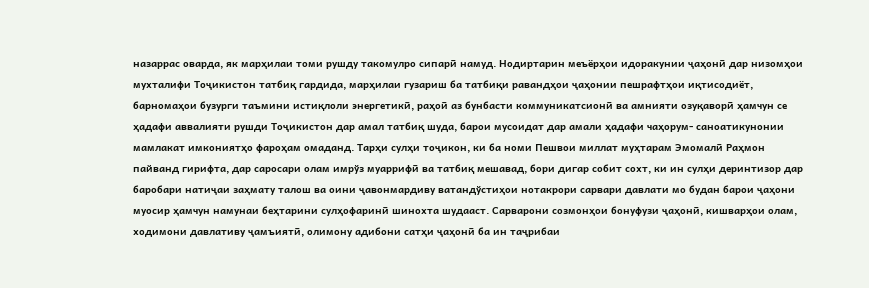назаррас оварда, як марҳилаи томи рушду такомулро сипарӣ намуд. Нодиртарин меъёрҳои идоракунии ҷаҳонӣ дар низомҳои мухталифи Тоҷикистон татбиқ гардида, марҳилаи гузариш ба татбиқи равандҳои ҷаҳонии пешрафтҳои иқтисодиёт, барномаҳои бузурги таъмини истиқлоли энергетикӣ, раҳоӣ аз бунбасти коммуникатсионӣ ва амнияти озуқаворӣ ҳамчун се ҳадафи аввалияти рушди Тоҷикистон дар амал татбиқ шуда, барои мусоидат дар амали ҳадафи чаҳорум- саноатикунонии мамлакат имкониятҳо фароҳам омаданд. Тарҳи сулҳи тоҷикон, ки ба номи Пешвои миллат муҳтарам Эмомалӣ Раҳмон пайванд гирифта, дар саросари олам имрўз муаррифӣ ва татбиқ мешавад, бори дигар собит сохт, ки ин сулҳи деринтизор дар баробари натиҷаи заҳмату талош ва оини ҷавонмардиву ватандўстиҳои нотакрори сарвари давлати мо будан барои ҷаҳони муосир ҳамчун намунаи беҳтарини сулҳофаринӣ шинохта шудааст. Сарварони созмонҳои бонуфузи ҷаҳонӣ, кишварҳои олам, ходимони давлативу ҷамъиятӣ, олимону адибони сатҳи ҷаҳонӣ ба ин таҷрибаи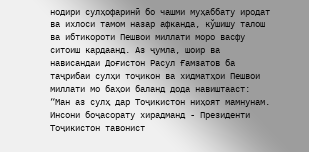нодири сулҳофаринӣ бо чашми муҳаббату иродат ва ихлоси тамом назар афканда, кўшишу талош ва ибтикороти Пешвои миллати моро васфу ситоиш кардаанд. Аз ҷумла, шоир ва нависандаи Доғистон Расул Ғамзатов ба таҷрибаи сулҳи тоҷикон ва хидматҳои Пешвои миллати мо баҳои баланд дода навиштааст: “Ман аз сулҳ дар Тоҷикистон ниҳоят мамнунам. Инсони боҷасорату хирадманд - Президенти Тоҷикистон тавонист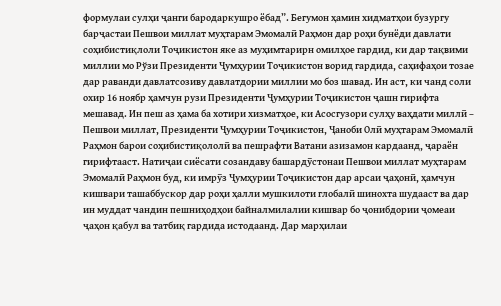формулаи сулҳи ҷанги бародаркушро ёбад”. Бегумон ҳамин хидматҳои бузургу барҷастаи Пешвои миллат муҳтарам Эмомалӣ Раҳмон дар роҳи бунёди давлати соҳибистиқлоли Тоҷикистон яке аз муҳимтарирн омилҳое гардид, ки дар тақвими миллии мо Рўзи Президенти Ҷумҳурии Тоҷикистон ворид гардида, саҳифаҳои тозае дар раванди давлатсозиву давлатдории миллии мо боз шавад. Ин аст, ки чанд соли охир 16 ноябр ҳамчун рузи Президенти Ҷумҳурии Тоҷикистон ҷашн гирифта мешавад. Ин пеш аз ҳама ба хотири хизматҳое, ки Асосгузори сулҳу ваҳдати миллӣ – Пешвои миллат, Президенти Ҷумҳурии Тоҷикистон, Ҷаноби Олӣ муҳтарам Эмомалӣ Раҳмон барои соҳибистиқололӣ ва пешрафти Ватани азизамон кардаанд, ҷараён гирифтааст. Натиҷаи сиёсати созандаву башардӯстонаи Пешвои миллат муҳтарам Эмомалӣ Раҳмон буд, ки имрӯз Ҷумҳурии Тоҷикистон дар арсаи ҷаҳонӣ, ҳамчун кишвари ташаббускор дар роҳи ҳалли мушкилоти глобалӣ шинохта шудааст ва дар ин муддат чандин пешниҳодҳои байналмилалии кишвар бо ҷонибдории ҷомеаи ҷаҳон қабул ва татбиқ гардида истодаанд. Дар марҳилаи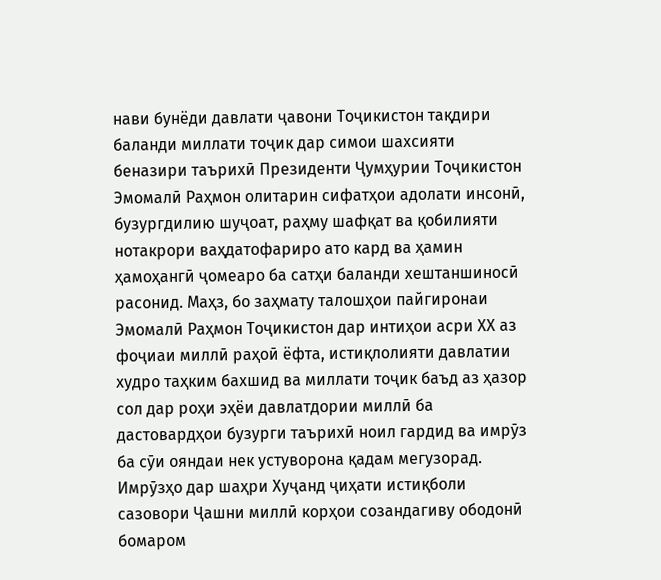нави бунёди давлати ҷавони Тоҷикистон тақдири баланди миллати тоҷик дар симои шахсияти беназири таърихӣ Президенти Ҷумҳурии Тоҷикистон Эмомалӣ Раҳмон олитарин сифатҳои адолати инсонӣ, бузургдилию шуҷоат, раҳму шафқат ва қобилияти нотакрори ваҳдатофариро ато кард ва ҳамин ҳамоҳангӣ ҷомеаро ба сатҳи баланди хештаншиносӣ расонид. Маҳз, бо заҳмату талошҳои пайгиронаи Эмомалӣ Раҳмон Тоҷикистон дар интиҳои асри ХХ аз фоҷиаи миллӣ раҳоӣ ёфта, истиқлолияти давлатии худро таҳким бахшид ва миллати тоҷик баъд аз ҳазор сол дар роҳи эҳёи давлатдории миллӣ ба дастовардҳои бузурги таърихӣ ноил гардид ва имрӯз ба сӯи ояндаи нек устуворона қадам мегузорад. Имрӯзҳо дар шаҳри Хуҷанд ҷиҳати истиқболи сазовори Ҷашни миллӣ корҳои созандагиву ободонӣ бомаром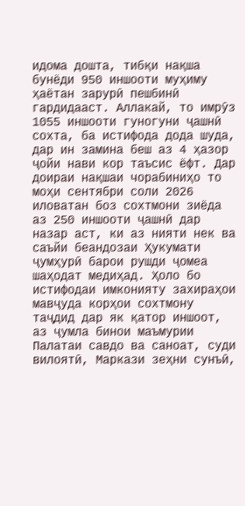идома дошта, тибқи нақша бунёди 950 иншооти муҳиму ҳаётан зарурӣ пешбинӣ гардидааст. Аллакай, то имрӯз 1055 иншооти гуногуни ҷашнӣ сохта, ба истифода дода шуда, дар ин замина беш аз 4 ҳазор ҷойи нави кор таъсис ёфт. Дар доираи нақшаи чорабиниҳо то моҳи сентябри соли 2026 иловатан боз сохтмони зиёда аз 250 иншооти ҷашнӣ дар назар аст, ки аз нияти нек ва саъйи беандозаи Ҳукумати ҷумҳурӣ барои рушди ҷомеа шаҳодат медиҳад. Ҳоло бо истифодаи имконияту захираҳои мавҷуда корҳои сохтмону таҷдид дар як қатор иншоот, аз ҷумла бинои маъмурии Палатаи савдо ва саноат, суди вилоятӣ, Маркази зеҳни сунъӣ,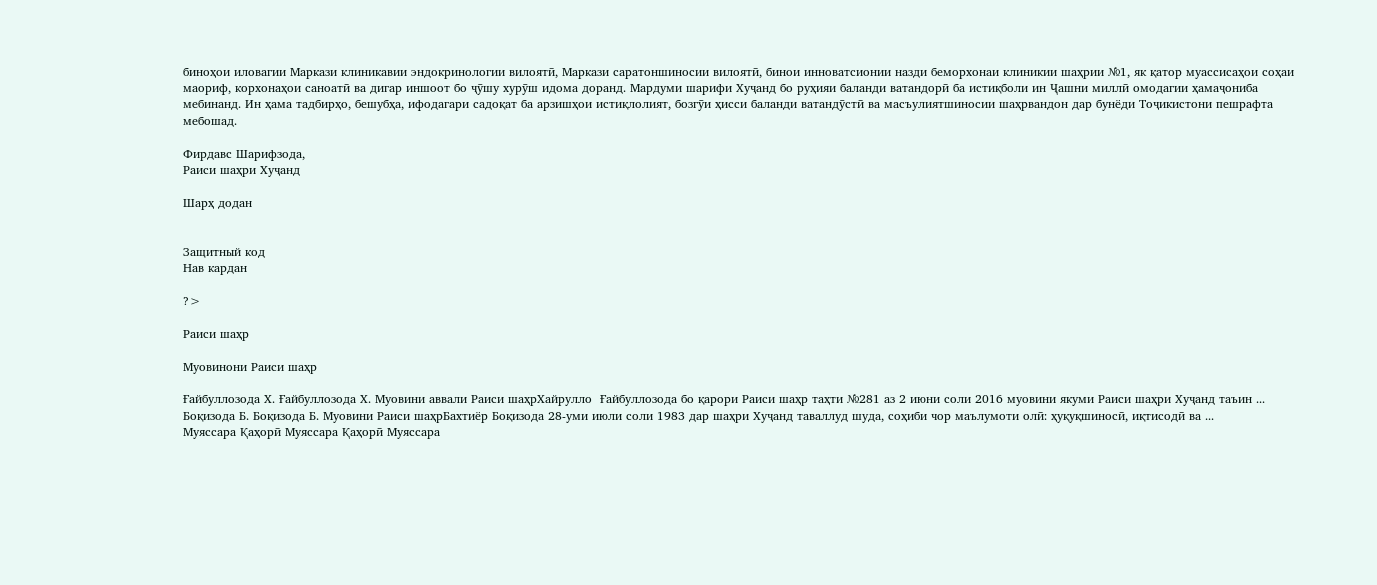биноҳои иловагии Маркази клиникавии эндокринологии вилоятӣ, Маркази саратоншиносии вилоятӣ, бинои инноватсионии назди беморхонаи клиникии шаҳрии №1, як қатор муассисаҳои соҳаи маориф, корхонаҳои саноатӣ ва дигар иншоот бо ҷӯшу хурӯш идома доранд. Мардуми шарифи Хуҷанд бо руҳияи баланди ватандорӣ ба истиқболи ин Ҷашни миллӣ омодагии ҳамаҷониба мебинанд. Ин ҳама тадбирҳо, бешубҳа, ифодагари садоқат ба арзишҳои истиқлолият, бозгӯи ҳисси баланди ватандӯстӣ ва масъулиятшиносии шаҳрвандон дар бунёди Тоҷикистони пешрафта мебошад.

Фирдавс Шарифзода,
Раиси шаҳри Хуҷанд

Шарҳ додан


Защитный код
Нав кардан

?>

Раиси шаҳр

Муовинони Раиси шаҳр

Ғайбуллозода Х. Ғайбуллозода Х. Муовини аввали Раиси шаҳрХайрулло  Ғайбуллозода бо қарори Раиси шаҳр таҳти №281 аз 2 июни соли 2016 муовини якуми Раиси шаҳри Хуҷанд таъин ...
Боқизода Б. Боқизода Б. Муовини Раиси шаҳрБахтиёр Боқизода 28-уми июли соли 1983 дар шаҳри Хуҷанд таваллуд шуда, соҳиби чор маълумоти олӣ: ҳуқуқшиносӣ, иқтисодӣ ва ...
Муяссара Қаҳорӣ Муяссара Қаҳорӣ Муяссара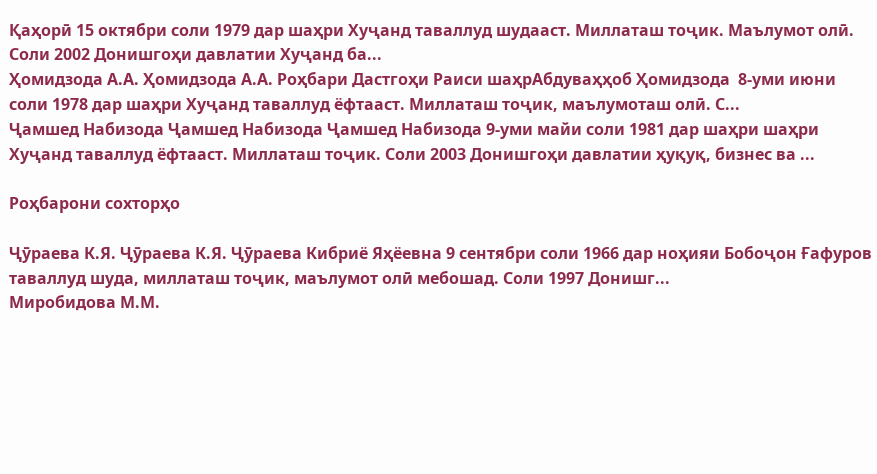Қаҳорӣ 15 октябри соли 1979 дар шаҳри Хуҷанд таваллуд шудааст. Миллаташ тоҷик. Маълумот олӣ. Соли 2002 Донишгоҳи давлатии Хуҷанд ба...
Ҳомидзода А.А. Ҳомидзода А.А. Роҳбари Дастгоҳи Раиси шаҳрАбдуваҳҳоб Ҳомидзода  8-уми июни соли 1978 дар шаҳри Хуҷанд таваллуд ёфтааст. Миллаташ тоҷик, маълумоташ олӣ. С...
Ҷамшед Набизода Ҷамшед Набизода Ҷамшед Набизода 9-уми майи соли 1981 дар шаҳри шаҳри Хуҷанд таваллуд ёфтааст. Миллаташ тоҷик. Соли 2003 Донишгоҳи давлатии ҳуқуқ, бизнес ва ...

Роҳбарони сохторҳо

Ҷӯраева К.Я. Ҷӯраева К.Я. Ҷӯраева Кибриё Яҳёевна 9 сентябри соли 1966 дар ноҳияи Бобоҷон Ғафуров таваллуд шуда, миллаташ тоҷик, маълумот олӣ мебошад. Соли 1997 Донишг...
Миробидова М.М.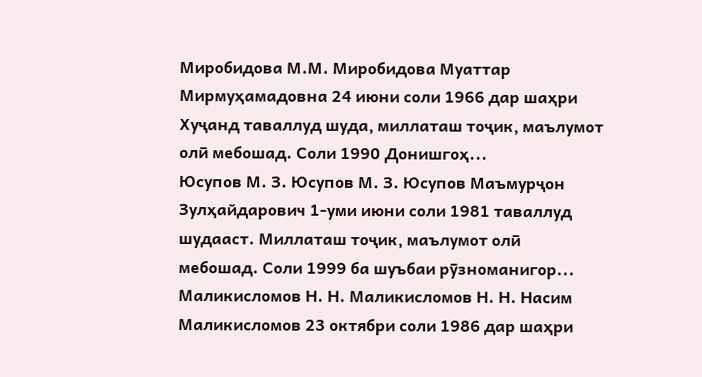Миробидова М.М. Миробидова Муаттар Мирмуҳамадовна 24 июни соли 1966 дар шаҳри Хуҷанд таваллуд шуда, миллаташ тоҷик, маълумот олӣ мебошад. Соли 1990 Донишгоҳ...
Юсупов М. З. Юсупов М. З. Юсупов Маъмурҷон Зулҳайдарович 1-уми июни соли 1981 таваллуд шудааст. Миллаташ тоҷик, маълумот олӣ мебошад. Соли 1999 ба шуъбаи рӯзноманигор...
Маликисломов Н. Н. Маликисломов Н. Н. Насим Маликисломов 23 октябри соли 1986 дар шаҳри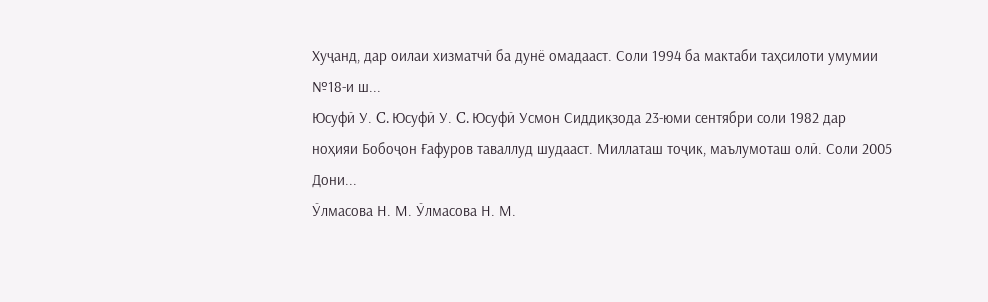Хуҷанд, дар оилаи хизматчӣ ба дунё омадааст. Соли 1994 ба мактаби таҳсилоти умумии №18-и ш...
Юсуфӣ У. C. Юсуфӣ У. C. Юсуфӣ Усмон Сиддиқзода 23-юми сентябри соли 1982 дар ноҳияи Бобоҷон Ғафуров таваллуд шудааст. Миллаташ тоҷик, маълумоташ олӣ. Соли 2005 Дони...
Ӯлмасова Н. М. Ӯлмасова Н. М.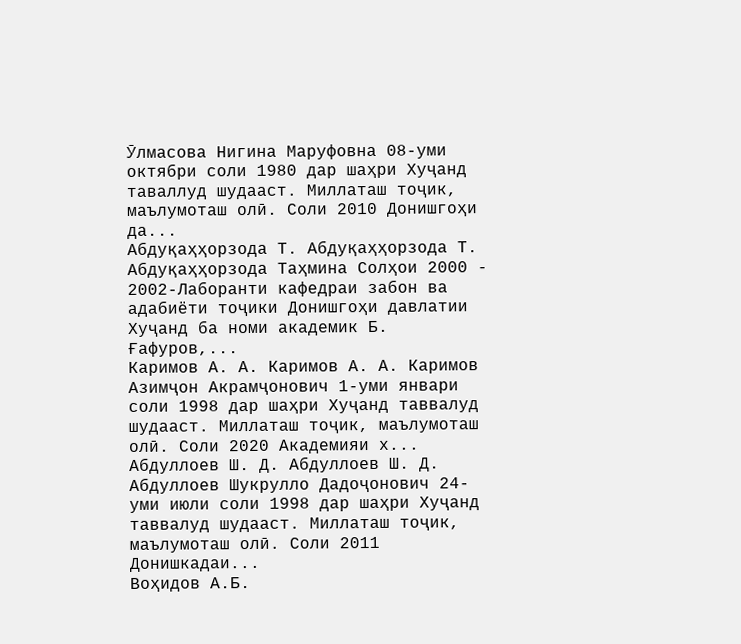Ӯлмасова Нигина Маруфовна 08-уми октябри соли 1980 дар шаҳри Хуҷанд таваллуд шудааст. Миллаташ тоҷик, маълумоташ олӣ. Соли 2010 Донишгоҳи да...
Абдуқаҳҳорзода Т. Абдуқаҳҳорзода Т. Абдуқаҳҳорзода Таҳмина Солҳои 2000 - 2002-Лаборанти кафедраи забон ва адабиёти тоҷики Донишгоҳи давлатии Хуҷанд ба номи академик Б. Ғафуров,...
Каримов А. А. Каримов А. А. Каримов Азимҷон Акрамҷонович 1-уми январи соли 1998 дар шаҳри Хуҷанд таввалуд шудааст. Миллаташ тоҷик, маълумоташ олӣ. Соли 2020 Академияи х...
Абдуллоев Ш. Д. Абдуллоев Ш. Д. Абдуллоев Шукрулло Дадоҷонович 24-уми июли соли 1998 дар шаҳри Хуҷанд таввалуд шудааст. Миллаташ тоҷик, маълумоташ олӣ. Соли 2011 Донишкадаи...
Воҳидов А.Б.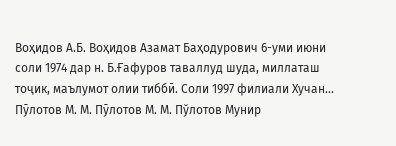Воҳидов А.Б. Воҳидов Азамат Баҳодурович 6-уми июни соли 1974 дар н. Б.Ғафуров таваллуд шуда, миллаташ тоҷик, маълумот олии тиббӣ. Соли 1997 филиали Хучан...
Пӯлотов М. М. Пӯлотов М. М. Пўлотов Мунир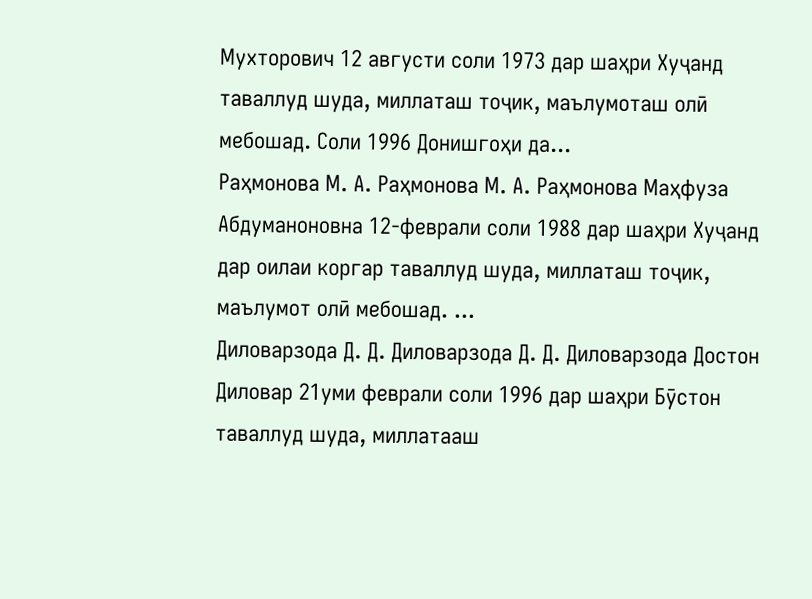Мухторович 12 августи соли 1973 дар шаҳри Хуҷанд таваллуд шуда, миллаташ тоҷик, маълумоташ олӣ мебошад. Соли 1996 Донишгоҳи да...
Раҳмонова М. А. Раҳмонова М. А. Раҳмонова Маҳфуза Абдуманоновна 12-феврали соли 1988 дар шаҳри Хуҷанд дар оилаи коргар таваллуд шуда, миллаташ тоҷик, маълумот олӣ мебошад. ...
Диловарзода Д. Д. Диловарзода Д. Д. Диловарзода Достон Диловар 21уми феврали соли 1996 дар шаҳри Бӯстон таваллуд шуда, миллатааш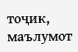тоҷик, маълумот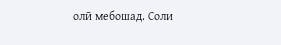олӣ мебошад. Соли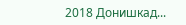2018 Донишкад...